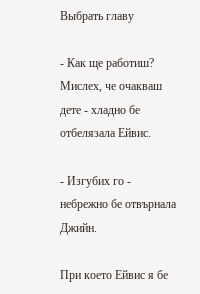Выбрать главу

- Как ще работиш? Мислех, че очакваш дете - хладно бе отбелязала Ейвис.

- Изгубих го - небрежно бе отвърнала Джийн.

При което Ейвис я бе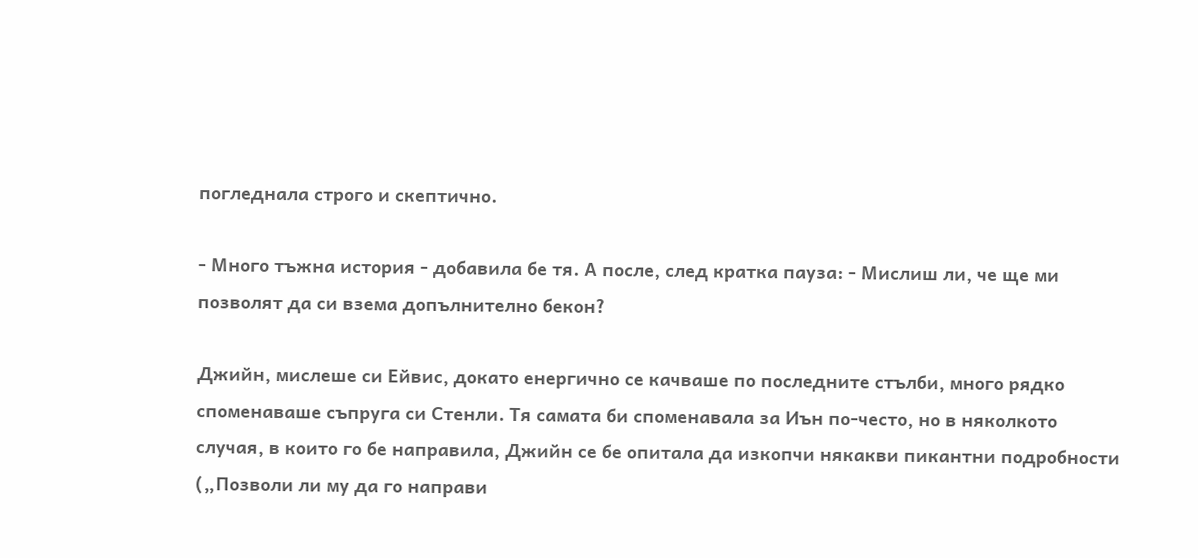погледнала строго и скептично.

- Много тъжна история - добавила бе тя. А после, след кратка пауза: - Мислиш ли, че ще ми позволят да си взема допълнително бекон?

Джийн, мислеше си Ейвис, докато енергично се качваше по последните стълби, много рядко споменаваше съпруга си Стенли. Тя самата би споменавала за Иън по-често, но в няколкото случая, в които го бе направила, Джийн се бе опитала да изкопчи някакви пикантни подробности („Позволи ли му да го направи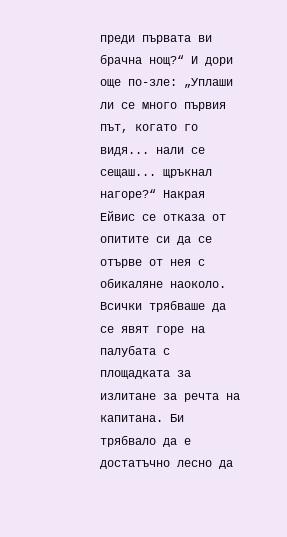преди първата ви брачна нощ?“ И дори още по-зле: „Уплаши ли се много първия път, когато го видя... нали се сещаш... щръкнал нагоре?“ Накрая Ейвис се отказа от опитите си да се отърве от нея с обикаляне наоколо. Всички трябваше да се явят горе на палубата с площадката за излитане за речта на капитана. Би трябвало да е достатъчно лесно да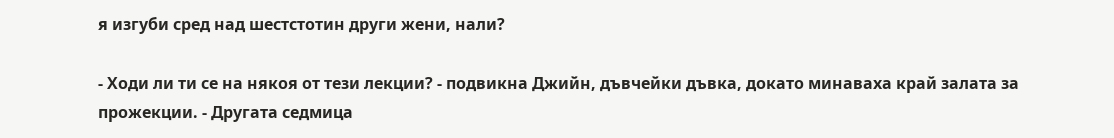я изгуби сред над шестстотин други жени, нали?

- Ходи ли ти се на някоя от тези лекции? - подвикна Джийн, дъвчейки дъвка, докато минаваха край залата за прожекции. - Другата седмица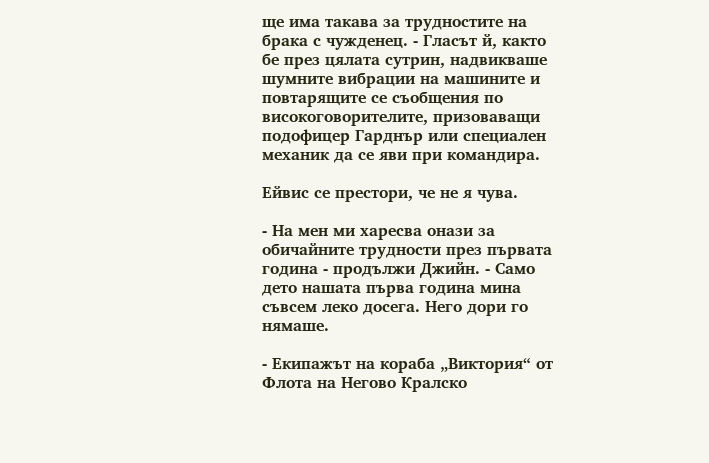ще има такава за трудностите на брака с чужденец. - Гласът й, както бе през цялата сутрин, надвикваше шумните вибрации на машините и повтарящите се съобщения по високоговорителите, призоваващи подофицер Гарднър или специален механик да се яви при командира.

Ейвис се престори, че не я чува.

- На мен ми харесва онази за обичайните трудности през първата година - продължи Джийн. - Само дето нашата първа година мина съвсем леко досега. Него дори го нямаше.

- Екипажът на кораба „Виктория“ от Флота на Негово Кралско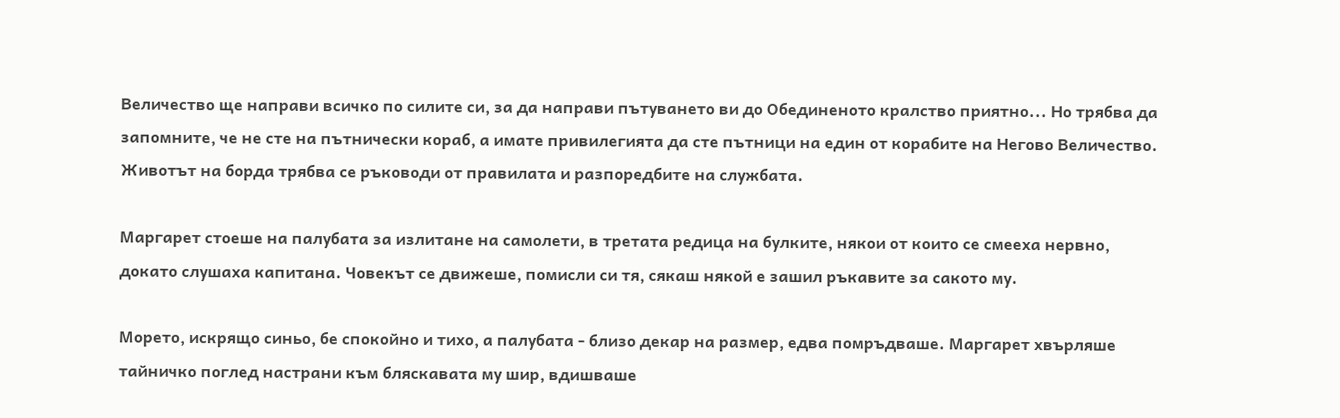Величество ще направи всичко по силите си, за да направи пътуването ви до Обединеното кралство приятно... Но трябва да запомните, че не сте на пътнически кораб, а имате привилегията да сте пътници на един от корабите на Негово Величество. Животът на борда трябва се ръководи от правилата и разпоредбите на службата.

Маргарет стоеше на палубата за излитане на самолети, в третата редица на булките, някои от които се смееха нервно, докато слушаха капитана. Човекът се движеше, помисли си тя, сякаш някой е зашил ръкавите за сакото му.

Морето, искрящо синьо, бе спокойно и тихо, а палубата - близо декар на размер, едва помръдваше. Маргарет хвърляше тайничко поглед настрани към бляскавата му шир, вдишваше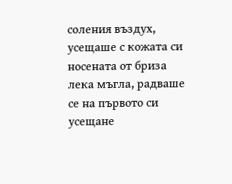соления въздух, усещаше с кожата си носената от бриза лека мъгла, радваше се на първото си усещане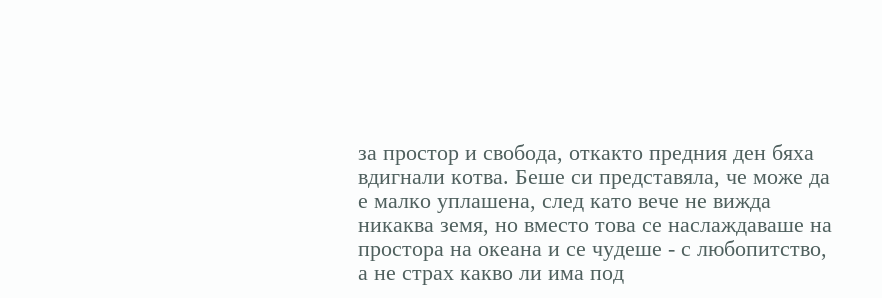за простор и свобода, откакто предния ден бяха вдигнали котва. Беше си представяла, че може да е малко уплашена, след като вече не вижда никаква земя, но вместо това се наслаждаваше на простора на океана и се чудеше - с любопитство, а не страх какво ли има под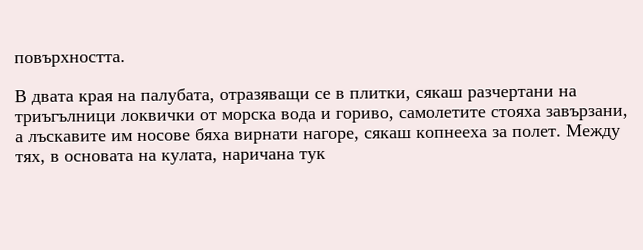повърхността.

В двата края на палубата, отразяващи се в плитки, сякаш разчертани на триъгълници локвички от морска вода и гориво, самолетите стояха завързани, а лъскавите им носове бяха вирнати нагоре, сякаш копнееха за полет. Между тях, в основата на кулата, наричана тук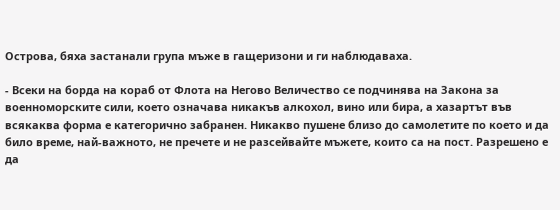Острова, бяха застанали група мъже в гащеризони и ги наблюдаваха.

- Всеки на борда на кораб от Флота на Негово Величество се подчинява на Закона за военноморските сили, което означава никакъв алкохол, вино или бира, а хазартът във всякаква форма е категорично забранен. Никакво пушене близо до самолетите по което и да било време, най-важното, не пречете и не разсейвайте мъжете, които са на пост. Разрешено е да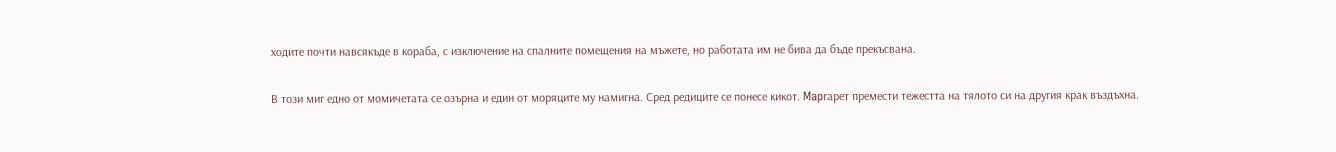ходите почти навсякъде в кораба, с изключение на спалните помещения на мъжете, но работата им не бива да бъде прекъсвана.

В този миг едно от момичетата се озърна и един от моряците му намигна. Сред редиците се понесе кикот. Mapгарет премести тежестта на тялото си на другия крак въздъхна.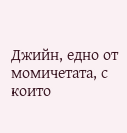Джийн, едно от момичетата, с които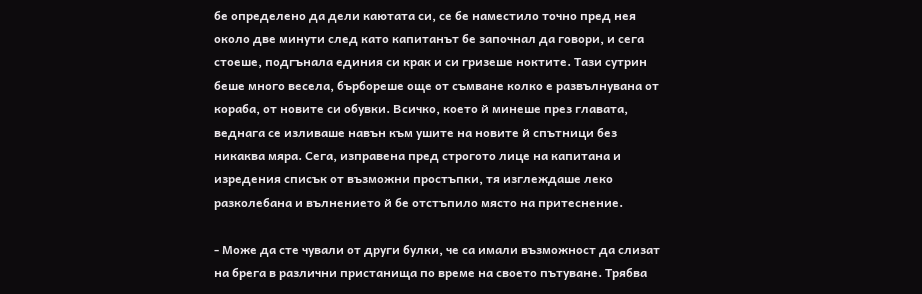бе определено да дели каютата си, се бе наместило точно пред нея около две минути след като капитанът бе започнал да говори, и сега стоеше, подгънала единия си крак и си гризеше ноктите. Тази сутрин беше много весела, бърбореше още от съмване колко е развълнувана от кораба, от новите си обувки. Всичко, което й минеше през главата, веднага се изливаше навън към ушите на новите й спътници без никаква мяра. Сега, изправена пред строгото лице на капитана и изредения списък от възможни простъпки, тя изглеждаше леко разколебана и вълнението й бе отстъпило място на притеснение.

- Може да сте чували от други булки, че са имали възможност да слизат на брега в различни пристанища по време на своето пътуване. Трябва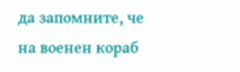да запомните, че на военен кораб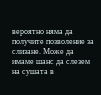вероятно няма да получите позволение за слизане. Може да имаме шанс да слезем на сушата в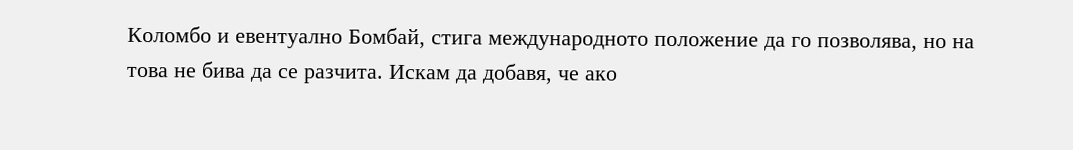Коломбо и евентуално Бомбай, стига международното положение да го позволява, но на това не бива да се разчита. Искам да добавя, че ако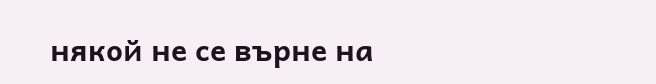някой не се върне на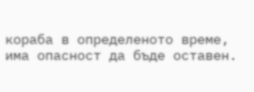кораба в определеното време, има опасност да бъде оставен.